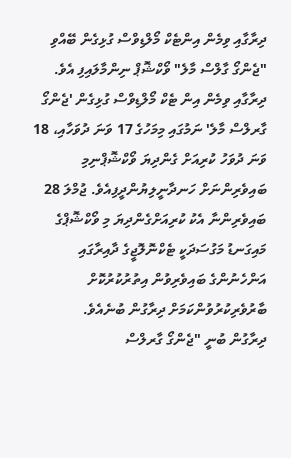ދިރާގާއި ވިމެން އިންޓެކް މޯލްޑިވްސް ގުޅިގެން ބޭއްވި "ޖެންގޯ ގާލްސް މާލެ" ވޯކްޝޮޕް ނިންމާލައިފި އެވެ.
ދިރާގާއި ވިމެން އިން ޓެކް މޯލްޑިވްސް ގުޅިގެން 'ޖެންގޯ ގާރލްސް މާލެ' ނަމުގައި މިމަހުގެ 17 ވަނަ ދުވަހާއި، 18 ވަނަ ދުވަހު ކުރިއަށް ގެންދިޔަ ވޯކްޝޮޕްނިމި ބައިވެރިންނަށް ހަނދާނީލިޔުންދީފިއެވެ. ޖުމްލަ 28 ބައިވެރިންނާ އެކު ކުރިއަށްގެންދިޔަ މި ވޯކްޝޮޕްގެ މައިގަނޑު މަގުސަދަކީ ޓެކްނޮލޮޖީގެ ދާއިރާގައި އަންހެނުންގެ ބައިވެރިވުން އިތުރުކުރުކޮށް ބާރުވެރިކުރުވުންކަމަށް ދިރާގުން ބުނެއެވެ.
ދިރާގުން ބުނީ "ޖެންގޯ ގާރލްސް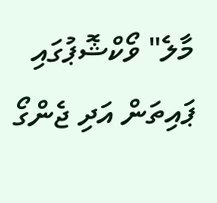މާލެ" ވޯކްޝޮޕުގައި ޕައިތަން އަދި ޖެންގޯ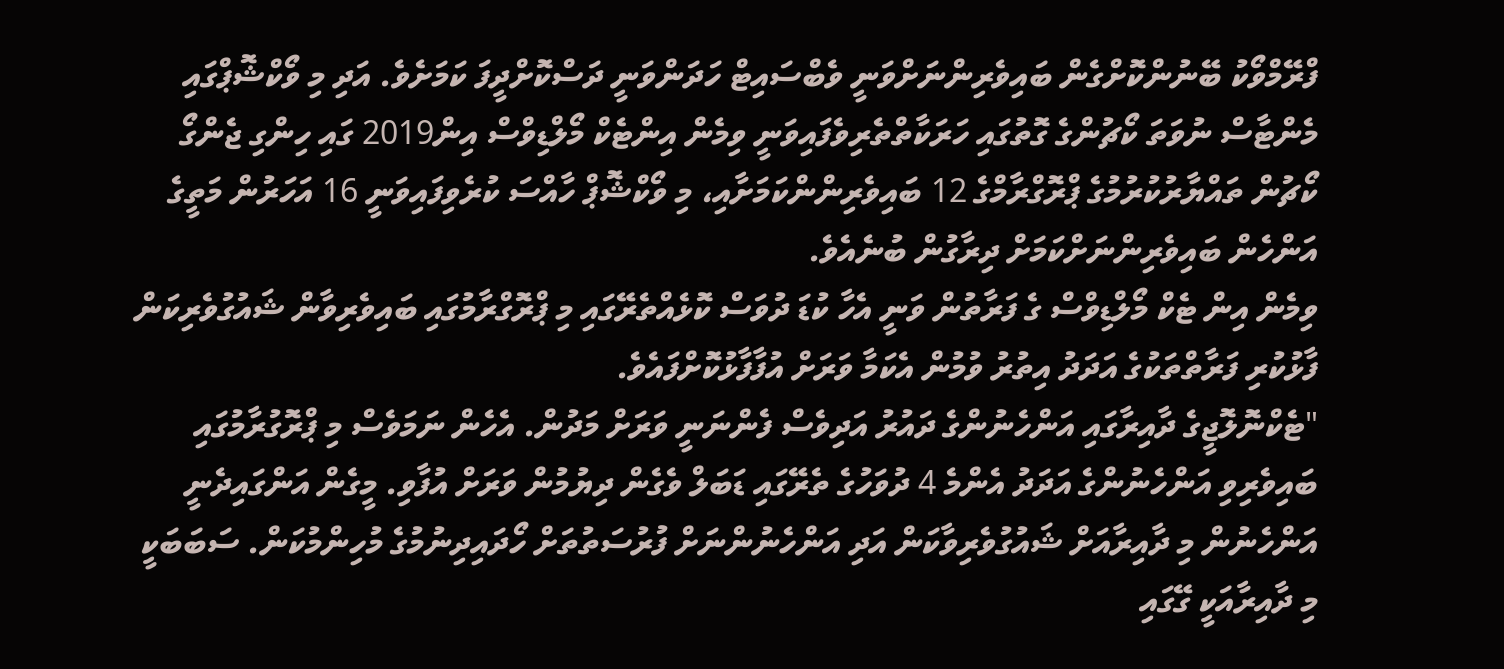ފްރޭމްވޯކު ބޭނުންކޮށްގެން ބައިވެރިންނަށްވަނީ ވެބްސައިޓް ހަދަންވަނީ ދަސްކޮށްދީފަ ކަމަށެވެ. އަދި މި ވޯކްޝޮޕްގައި މެންޓާސް ނުވަތަ ކޯޗުންގެ ގޮތުގައި ހަރަކާތްތެރިވެފައިވަނީ ވިމެން އިންޓެކް މޯލްޑިވްސް އިން2019 ގައި ހިންގި ޖެންގޯ ކޯޗުން ތައްޔާރުކުރުމުގެ ޕްރޮގްރާމްގެ 12 ބައިވެރިންންކަމަށާއި، މި ވޯކްޝޮޕް ހާއްސަ ކުރެވިފައިވަނީ 16 އަހަރުން މަތީގެ އަންހެން ބައިވެރިންނަށްކަމަށް ދިރާގުން ބުނެއެވެ.
ވިމެން އިން ޓެކް މޯލްޑިވްސް ގެ ފަރާތުން ވަނީ އެހާ ކުޑަ ދުވަސް ކޮޅެއްތެރޭގައި މި ޕްރޮގްރާމުގައި ބައިވެރިވާން ޝައުގުވެރިކަން ފާޅުކުރި ފަރާތްތަކުގެ އަދަދު އިތުރު ވުމުން އެކަމާ ވަރަށް އުފާފާޅުކޮށްފައެވެ.
"ޓެކްނޮލޮޖީގެ ދާއިރާގައި އަންހެނުންގެ ދައުރު އަދިވެސް ފެންނަނީ ވަރަށް މަދުން. އެހެން ނަމަވެސް މި ޕްރޮގުރާމުގައި ބައިވެރިވި އަންހެނުންގެ އަދަދު އެންމެ 4 ދުވަހުގެ ތެރޭގައި ޑަބަލް ވެގެން ދިޔުމުން ވަރަށް އުފާވި. މީގެން އަންގައިދެނީ އަންހެނުން މި ދާއިރާއަށް ޝައުގުވެރިވާކަން އަދި އަންހެނުންނަށް ފުރުސަތުތަށް ހޯދައިދިނުމުގެ މުހިންމުކަން. ސަބަބަކީ މި ދާއިރާއަކީ ގޭގައި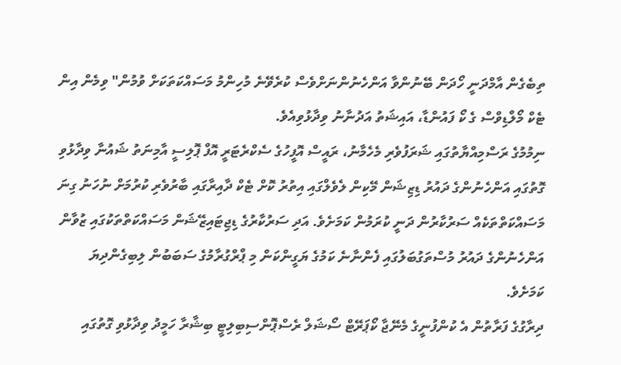ތިބެގެން އާމްދަނީ ހޯދަން ބޭނުންވާ އަންހެނުންނަށްވެސް ކުރެވޭނެ މުހިންމު މަސައްކަތަކަށް ވުމުން" ވިމެން އިން ޓެކް މޯލްޑިވްސް ގެ ކޯ ފައުންޑާ، އައިޝަތު އަދުނާނު ވިދާޅުވިއެވެ.
ނިމުމުގެ ރަސްމިއްޔާތުގައި ޝަރަފުވެރި މެހެމާނު، ރައީސް އޮފީހުގެ ސެކްރެޓަރީ އޮފް ޕޮލިސީ އާމިނަތު ޝައުނާ ވިދާޅުވި ގޮތުގައި އަންހެނުންގެ ދައުރު ޑިޒިޝަން މޭކިން ލެވެލްގައި އިތުރު ކޮށް ޓެކް ދާއިރާގައި ބާރުވެރި ކުރުމަށް ނުހަނު ގިނަ މަސައްކަތްތަކެއް ސަރުކާރުން ދަނީ ކުރަމުން ކަމަށެވެ. އަދި ސަރުކާރުގެ ޑިޖިޓައިޒޭޝަން މަސައްކަތްތަކުގައި ޒުވާން އަންހެނުންގެ ދައުރު މުސްތަގުބަލުގައި ފެންނާނެ ކަމުގެ ޔަގީންކަން މި ޕްރްގުރާމުގެ ސަބަބުން ލިބިގެންދިޔަ ކަމަށެވެ.
ދިރާގުގެ ފަރާތުން އެ ކުންފުނީގެ މެނޭޖާ ކޯޕަރޭޓް ސޯޝަލް ރެސްޕޮންސިބިލިޓީ ބިޝާރާ ހަމީދު ވިދާޅުވި ގޮތުގައި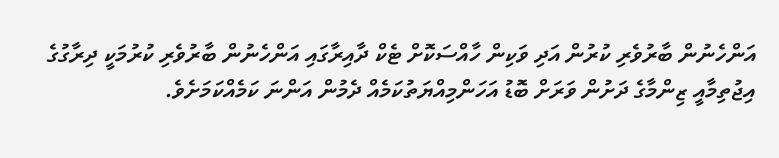އަންހެނުން ބާރުވެރި ކުރުން އަދި ވަކިން ހާއްސަކޮށް ޓެކް ދާއިރާގައި އަންހެނުން ބާރުވެރި ކުރުމަކީ ދިރާގުގެ އިޖުތިމާއީ ޒިންމާގެ ދަށުން ވަރަށް ބޮޑު އަހަންމިއްޔަތުކަމެއް ދެމުން އަންނަ ކަމެއްކަމަށެވެ.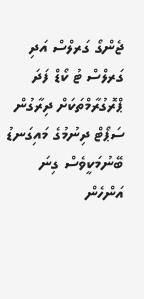ޖެންގޯ ގަރލްސް އަދި ގަރލްސް ޓު ކޯޑް ފަދަ ޕްރޮގުރާމްތަކަށް ދިރާގުން ސަޕޯޓް ދިނުމުގެ މައިގަނޑު ބޭނުމަކީވެސް ގިނަ އަންހެން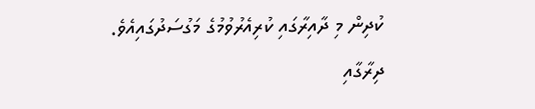ކުދިން މި ދާއިރާގައި ކުރިއެރުވުމުގެ މަގުސަދުގައިއެވެ.
ދިރާގާއި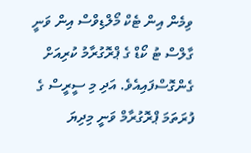ވިމެން އިން ޓެކް މޯލްޑިވްސް އިން ވަނީ ގާލްސް ޓު ކޯޑް ގެ ޕްރޮގުރާމު ކުރިއަށް ގެންގޮސްފައިއެވެ. އަދި މި ސީރީސް ގެ ފުރަތަމަ ޕްރޮގުރާމް ވަނީ މިދިޔަ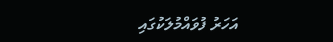އަހަރު ފުވައްމުލަކުގައި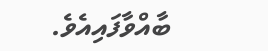ބާއްވާފައިއެވެ.